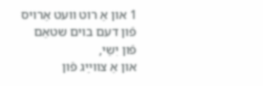1 און אַ רוט װעט אַרױס פֿון דעם בױם שטאַם פֿון יִשַי,
און אַ צװײַג פֿון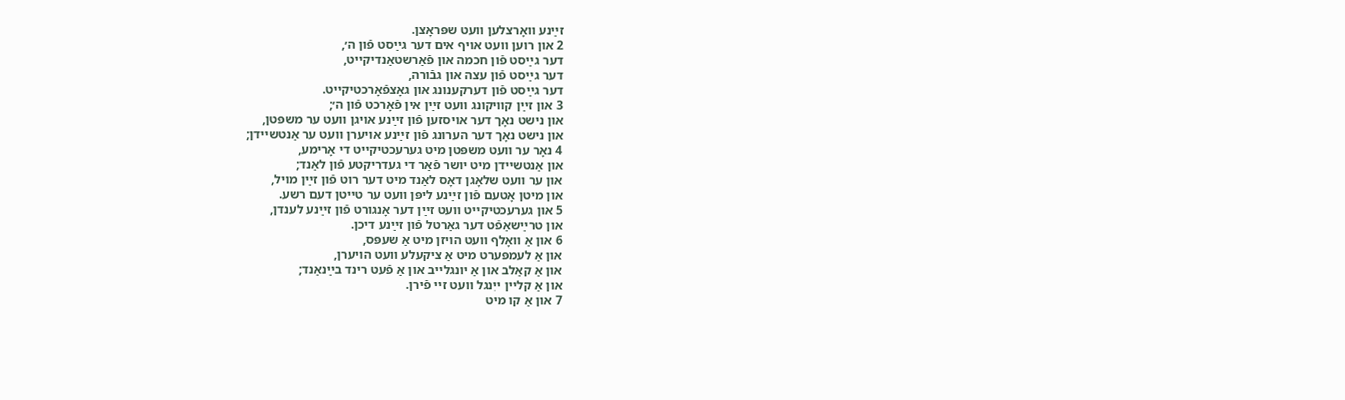זײַנע װאָרצלען װעט שפּראָצן.
2 און רוען װעט אױף אים דער גײַסט פֿון ה׳,
דער גײַסט פֿון חכמה און פֿאַרשטאַנדיקײט,
דער גײַסט פֿון עצה און גבֿורה,
דער גײַסט פֿון דערקענונג און גאָצפֿאָרכטיקײט.
3 און זײַן קװיקונג װעט זײַן אין פֿאָרכט פֿון ה׳;
און נישט נאָך דער אױסזען פֿון זײַנע אױגן װעט ער משפּטן,
און נישט נאָך דער הערונג פֿון זײַנע אױערן װעט ער אַנטשײדן;
4 נאָר ער װעט משפּטן מיט גערעכטיקײט די אָרימע,
און אַנטשײדן מיט יושר פֿאַר די געדריקטע פֿון לאַנד;
און ער װעט שלאָגן דאָס לאַנד מיט דער רוט פֿון זײַן מױל,
און מיטן אָטעם פֿון זײַנע ליפּן װעט ער טײטן דעם רשע.
5 און גערעכטיקײט װעט זײַן דער אָנגורט פֿון זײַנע לענדן,
און טרײַשאַפֿט דער גאַרטל פֿון זײַנע דיכן.
6 און אַ װאָלף װעט הױזן מיט אַ שעפּס,
און אַ לעמפּערט מיט אַ ציקעלע װעט הױערן,
און אַ קאַלב און אַ יונגלײב און אַ פֿעט רינד בײַנאַנד;
און אַ קלײן ייִנגל װעט זײ פֿירן.
7 און אַ קו מיט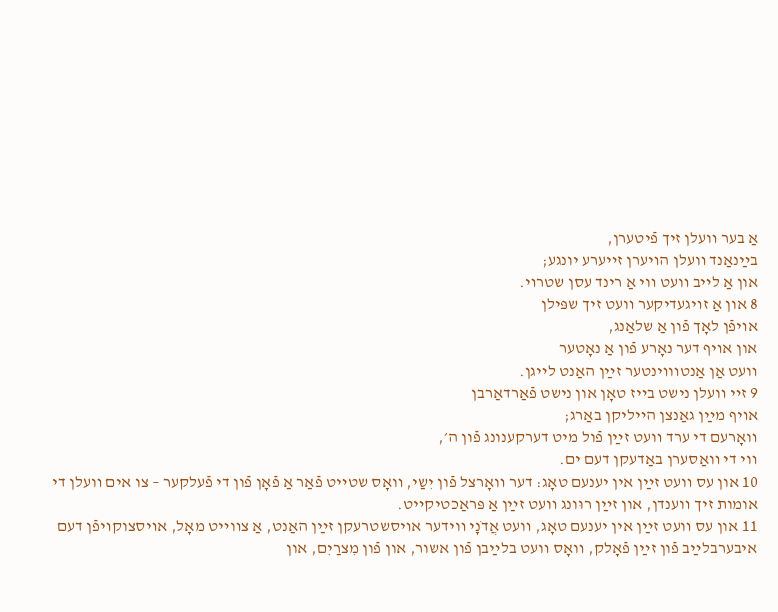אַ בער װעלן זיך פֿיטערן,
בײַנאַנד װעלן הױערן זײערע יונגע;
און אַ לײב װעט װי אַ רינד עסן שטרױ.
8 און אַ זױגעדיקער װעט זיך שפּילן
אױפֿן לאָך פֿון אַ שלאַנג,
און אױף דער נאָרע פֿון אַ נאָטער
װעט אַן אַנטװױנטער זײַן האַנט לײגן.
9 זײ װעלן נישט בײז טאָן און נישט פֿאַרדאַרבן
אױף מײַן גאַנצן הײליקן באַרג;
װאָרעם די ערד װעט זײַן פֿול מיט דערקענונג פֿון ה׳,
װי די װאַסערן באַדעקן דעם ים.
10 און עס װעט זײַן אין יענעם טאָג: דער װאָרצל פֿון יִשַי, װאָס שטײט פֿאַר אַ פֿאָן פֿון די פֿעלקער – צו אים װעלן די אומות זיך װענדן, און זײַן רוּונג װעט זײַן אַ פּראַכטיקײט.
11 און עס װעט זײַן אין יענעם טאָג, װעט אֲדֹנָי װידער אױסשטרעקן זײַן האַנט, אַ צװײט מאָל, אױסצוקױפֿן דעם איבערבלײַב פֿון זײַן פֿאָלק, װאָס װעט בלײַבן פֿון אשור, און פֿון מִצרַיִם, און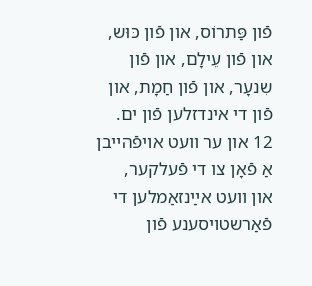פֿון פַּתרוֹס, און פֿון כּוּש, און פֿון עֵילָם, און פֿון שִנעָר, און פֿון חַמָת, און פֿון די אינדזלען פֿון ים.
12 און ער װעט אױפֿהײבן אַ פֿאָן צו די פֿעלקער,
און װעט אײַנזאַמלען די פֿאַרשטױסענע פֿון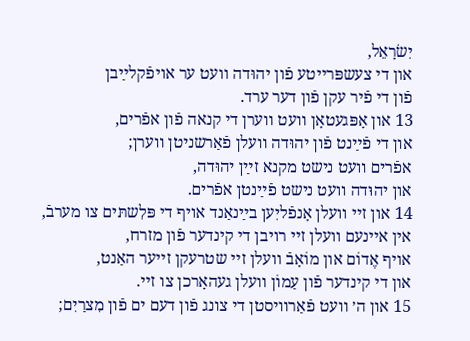יִשׂרָאֵל,
און די צעשפּרײטע פֿון יהוּדה װעט ער אױפֿקלײַבן
פֿון די פֿיר עקן פֿון דער ערד.
13 און אָפּגעטאָן װעט װערן די קנאה פֿון אפֿרים,
און די פֿײַנט פֿון יהוּדה װעלן פֿאַרשניטן װערן;
אפֿרים װעט נישט מקנא זײַן יהוּדה,
און יהוּדה װעט נישט פֿײַנטן אפֿרים.
14 און זײ װעלן אָנפֿליִען בײַנאַנד אױף די פּלִשתּים צו מערבֿ,
אין אײנעם װעלן זײ רױבן די קינדער פֿון מזרח,
אױף אֶדוֹם און מוֹאָבֿ װעלן זײ שטרעקן זײער האַנט,
און די קינדער פֿון עַמוֹן װעלן געהאָרכן צו זײ.
15 און ה׳ װעט פֿאַרװיסטן די צונג פֿון דעם ים פֿון מִצרַיִם;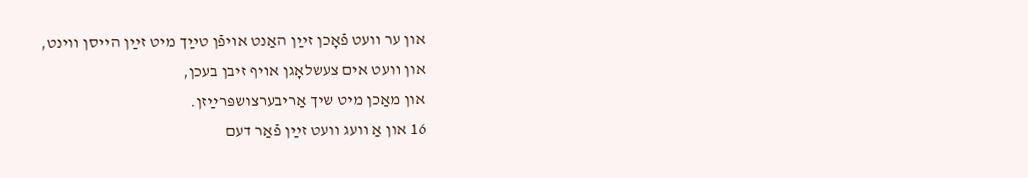און ער װעט פֿאָכן זײַן האַנט אױפֿן טײַך מיט זײַן הײסן װינט,
און װעט אים צעשלאָגן אױף זיבן בעכן,
און מאַכן מיט שיך אַריבערצושפּרײַזן.
16 און אַ װעג װעט זײַן פֿאַר דעם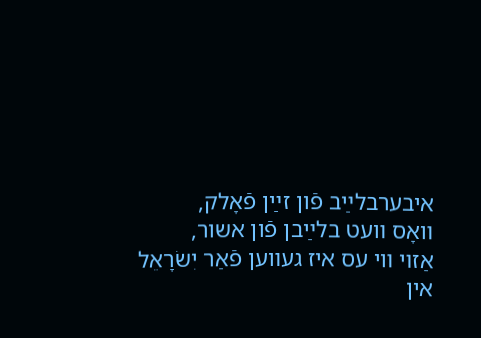איבערבלײַב פֿון זײַן פֿאָלק,
װאָס װעט בלײַבן פֿון אשור,
אַזױ װי עס איז געװען פֿאַר יִשׂרָאֵל
אין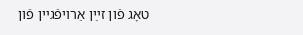טאָג פֿון זײַן אַרױפֿגײן פֿון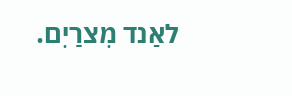לאַנד מִצרַיִם.